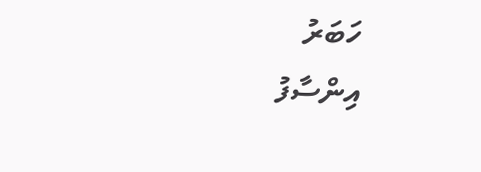ހަބަރު
އިންސާފު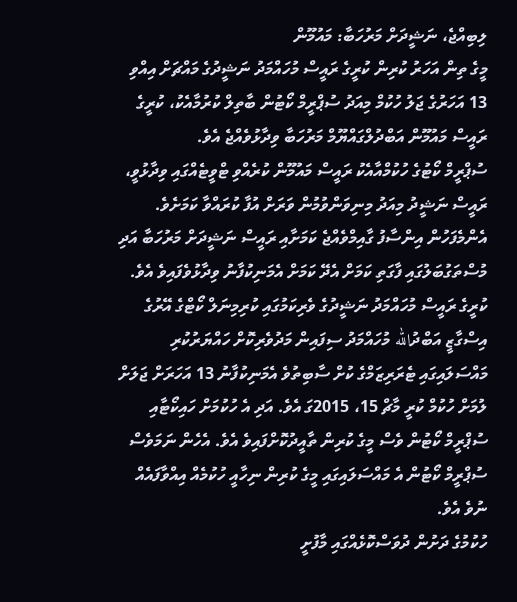ލިބިއްޖެ، ނަޝީދަށް މަރުހަބާ: މައުމޫން
މީގެ ތިން އަހަރު ކުރިން ކުރީގެ ރައީސް މުހައްމަދު ނަޝީދުގެ މައްޗަށް އިއްވި 13 އަހަރުގެ ޖަލު ހުކުމް މިއަދު ސުޕްރީމް ކޯޓުން ބާތިލް ކުރުމާއެކު، ކުރީގެ ރައީސް މައުމޫން އަބްދުލްގައްޔޫމް މަރުހަބާ ވިދާޅުވެއްޖެ އެވެ.
ސުޕްރީމް ކޯޓުގެ ހުކުމްއާއެކު ރައީސް މައުމޫން ކުރެއްވި ޓްވީޓެއްގައި ވިދާޅުވީ، ރައީސް ނަޝީދު މިއަދު މިނިވަންވުމުން ވަރަށް އުފާ ކުރައްވާ ކަމަށެވެ. އެންމެފަހުން އިންސާފު ގާއިމްވެއްޖެ ކަމަށާއި ރައީސް ނަޝީދަށް މަރުހަބާ އަދި މުސްތަގުބަލުގައި ފާގަތި ކަމަށް އެދޭ ކަމަށް އެމަނިކުފާނު ވިދާޅުވެފައިވެ އެވެ.
ކުރީގެ ރައީސް މުހައްމަދު ނަޝީދުގެ ވެރިކަމުގައި ކުރިމިނަލް ކޯޓްގެ އޭރުގެ އިސްގާޒީ އަބްދުالله މުހައްމަދު ސިފައިން މަދުވެރިކޮށް ހައްޔަރުކުރި މައްސަލައިގައި ޓެރަރިޒަމްގެ ކުށް ސާބިތުވެ އެމަނިކުފާނު 13 އަހަރަށް ޖަލަށް ލުމަށް ހުކުމް ކުރީ މާޗް 15، 2015ގަ އެވެ. އަދި އެ ހުކުމަށް ހައިކޯޓާއި ސުޕްރީމް ކޯޓުން ވެސް މީގެ ކުރިން ތާއީދުކޮށްފައިވެ އެވެ. އެހެން ނަމަވެސް ސުޕްރީމް ކޯޓުން އެ މައްސަލައިގައި މީގެ ކުރިން ނިހާއީ ހުކުމެއް އިއްވާފައެއް ނުވެ އެވެ.
ހުކުމުގެ ދަށުން ދުވަސްކޮޅެއްގައި މާފުށީ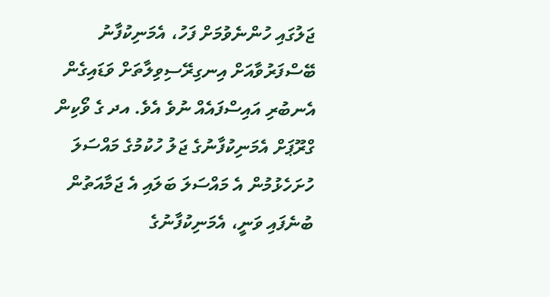ޖަލުގައި ހުންނެވުމަށް ފަހު، އެމަނިކުފާނު ބޭސްފަރުވާއަށް އިނގިރޭސިވިލާތަށް ވަޑައިގެން އެނބުރި އައިސްފައެއް ނުވެ އެވެ. އދ ގެ ވޯކިން ގްރޫޕަށް އެމަނިކުފާނުގެ ޖަލު ހުކުމުގެ މައްސަލަ ހުށަހެޅުމުން އެ މައްސަލަ ބަލައި އެ ޖަމާއަތުން ބުނެފައި ވަނީ، އެމަނިކުފާނުގެ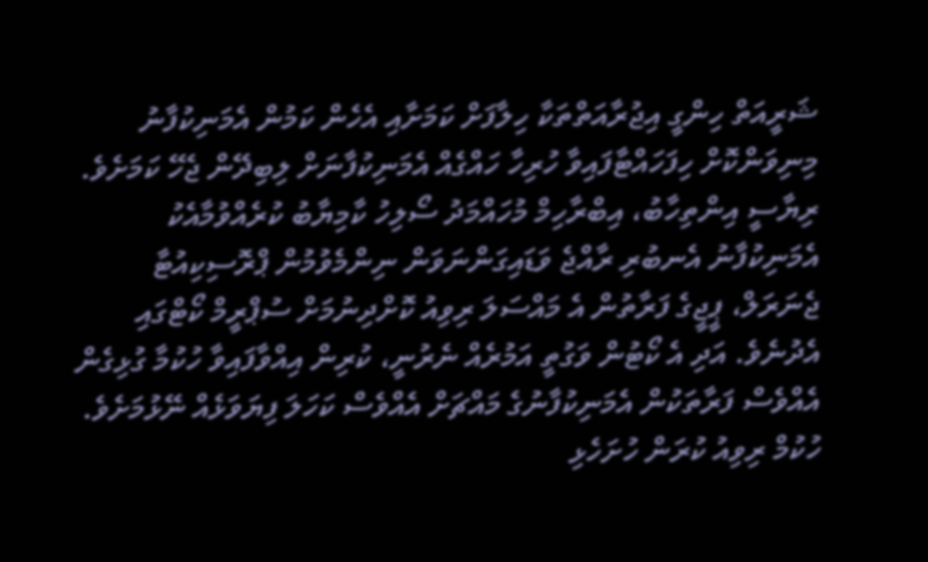ޝަރީއަތް ހިންގީ އިޖުރާއަތްތަކާ ހިލާފަށް ކަމަށާއި އެހެން ކަމުން އެމަނިކުފާނު މިނިވަންކޮށް ހިފަހައްޓާފައިވާ ހުރިހާ ހައްގެއް އެމަނިކުފާނަށް ލިބިދޭން ޖެހޭ ކަމަށެވެ.
ރިޔާސީ އިންތިހާބު، އިބްރާހިމް މުހައްމަދު ސޯލިހު ކާމިޔާބު ކުރެއްވުމާއެކު އެމަނިކުފާނު އެނބުރި ރާއްޖެ ވަޑައިގަންނަވަން ނިންމެވުމުން ޕްރޮސިކިއުޓާ ޖެނަރަލް، ޕީޖީގެ ފަރާތުން އެ މައްސަލަ ރިވިއު ކޮށްދިނުމަށް ސުޕްރީމް ކޯޓްގައި އެދުނެވެ. އަދި އެ ކޯޓުން ވަގުތީ އަމުރެއް ނެރުނީ، ކުރިން އިއްވާފައިވާ ހުކުމާ ގުޅިގެން އެއްވެސް ފަރާތަކުން އެމަނިކުފާނުގެ މައްޗަށް އެއްވެސް ކަހަލަ ފިޔަވަޅެއް ނޭޅުމަށެވެ.
ހުކުމް ރިވިއު ކުރަން ހުށަހެޅި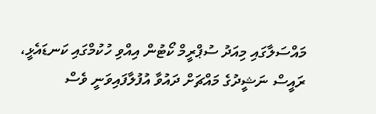މައްސަލާގައި މިއަދު ސުޕްރީމް ކޯޓުން އިއްވި ހުކުމްގައި ކަނޑައެޅީ، ރައީސް ނަޝީދުގެ މައްޗަށް ދައުވާ އުފުލާފައިވަނީ ވެސް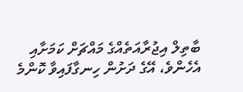ބާތިލް އިޖުރާއަތެއްގެ މައްޗަށް ކަމަށާއި އެހެންވެ، އޭގެ ދަށުން ހިނގާފައިވާ ކޮންމެ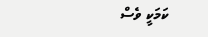ކަމަކީ ވެސް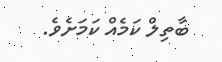ބާތިލް ކަމެއް ކަމަށެވެ.